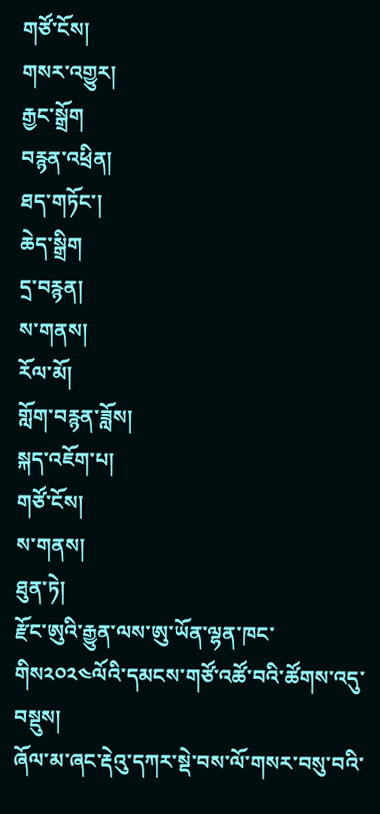གཙོ་ངོས།
གསར་འགྱུར།
རྒྱང་སྒྲོག
བརྙན་འཕྲིན།
ཐད་གཏོང་།
ཆེད་སྒྲིག
དྲ་བརྙན།
ས་གནས།
རོལ་མོ།
གློག་བརྙན་ཟློས།
སྐད་འཇོག་པ།
གཙོ་ངོས།
ས་གནས།
ཐུན་ཏེ།
རྫོང་ཨུའི་རྒྱུན་ལས་ཨུ་ཡོན་ལྷན་ཁང་གིས༢༠༢༤ལོའི་དམངས་གཙོ་འཚོ་བའི་ཚོགས་འདུ་བསྡུས།
ཞོལ་མ་ཞང་རྡེའུ་དཀར་སྡེ་བས་ལོ་གསར་བསུ་བའི་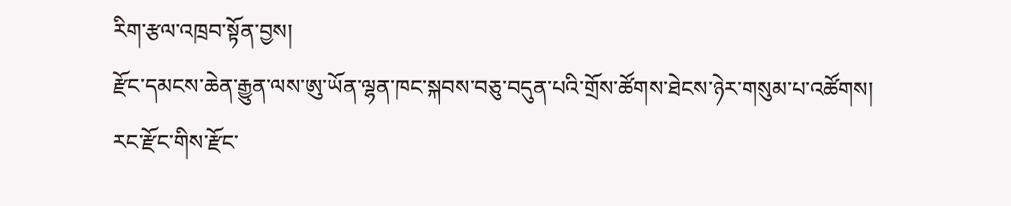རིག་རྩལ་འཁྲབ་སྟོན་བྱས།
རྫོང་དམངས་ཆེན་རྒྱུན་ལས་ཨུ་ཡོན་ལྷན་ཁང་སྐབས་བཅུ་བདུན་པའི་གྲོས་ཚོགས་ཐེངས་ཉེར་གསུམ་པ་འཚོགས།
རང་རྫོང་གིས་རྫོང་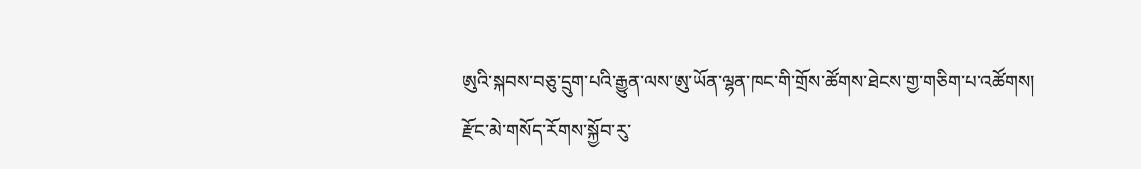ཨུའི་སྐབས་བཅུ་དྲུག་པའི་རྒྱུན་ལས་ཨུ་ཡོན་ལྷན་ཁང་གི་གྲོས་ཚོགས་ཐེངས་གྱ་གཅིག་པ་འཚོགས།
རྫོང་མེ་གསོད་རོགས་སྐྱོབ་རུ་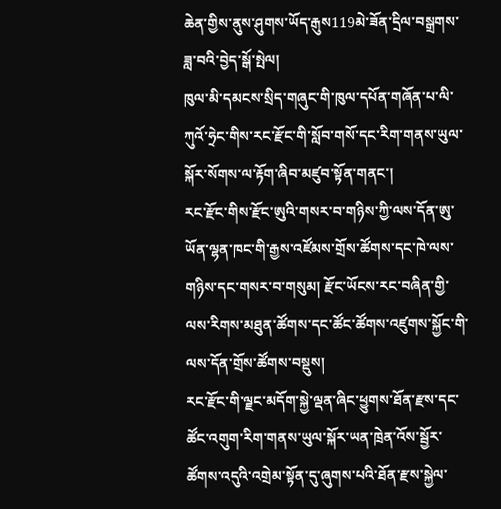ཆེན་གྱིས་ནུས་ཤུགས་ཡོད་རྒུས119མེ་ཟོན་དྲིལ་བསྒྲགས་ཟླ་བའི་བྱེད་སྒོ་སྤེལ།
ཁུལ་མི་དམངས་སྲིད་གཞུང་གི་ཁུལ་དཔོན་གཞོན་པ་ལི་ཀུའོ་ཧྲེང་གིས་རང་རྫོང་གི་སློབ་གསོ་དང་རིག་གནས་ཡུལ་སྐོར་སོགས་ལ་རྟོག་ཞིབ་མཛུབ་སྟོན་གནང་།
རང་རྫོང་གིས་རྫོང་ཨུའི་གསར་བ་གཉིས་ཀྱི་ལས་དོན་ཨུ་ཡོན་ལྷན་ཁང་གི་རྒྱས་འཛོམས་གྲོས་ཚོགས་དང་ཁེ་ལས་གཉིས་དང་གསར་བ་གསུམ། རྫོང་ཡོངས་རང་བཞིན་གྱི་ལས་རིགས་མཐུན་ཚོགས་དང་ཚོང་ཚོགས་འཛུགས་སྐྱོང་གི་ལས་དོན་གྲོས་ཚོགས་བསྡུས།
རང་རྫོང་གི་ལྗང་མདོག་སྐྱེ་ལྡན་ཞིང་ཕྱུགས་ཐོན་རྫས་དང་ཚོང་འགུག་རིག་གནས་ཡུལ་སྐོར་ཡན་ཁྲེན་འོས་སྦྱོར་ཚོགས་འདུའི་འགྲེམ་སྟོན་དུ་ཞུགས་པའི་ཐོན་རྫས་སྐྱེལ་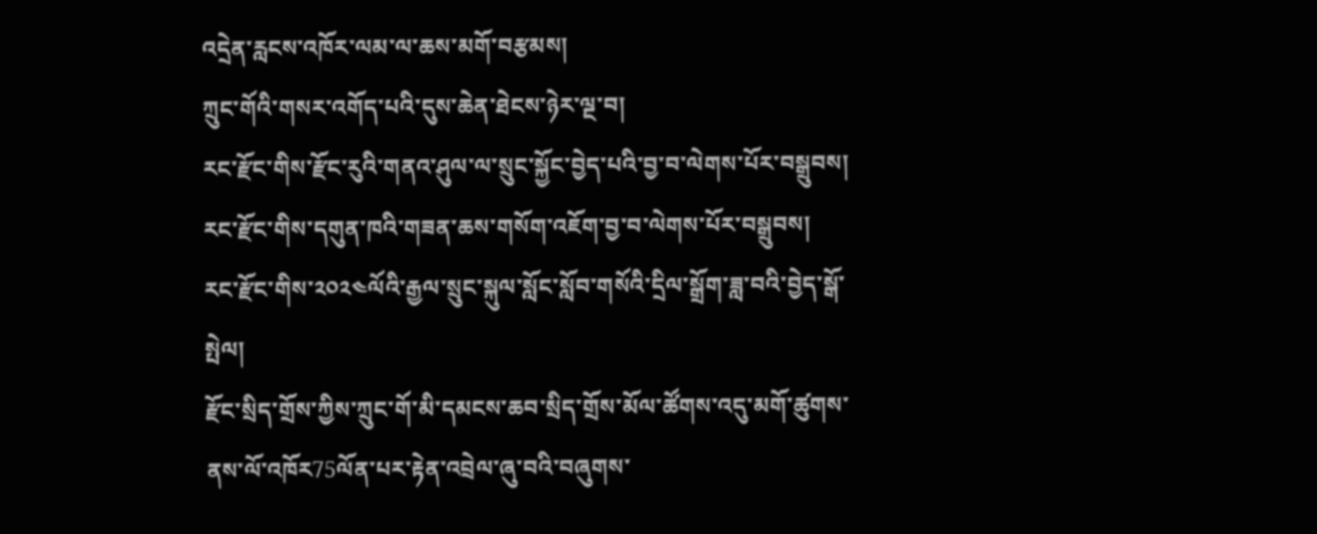འདྲེན་རླངས་འཁོར་ལམ་ལ་ཆས་མགོ་བརྩམས།
ཀྲུང་གོའི་གསར་འགོད་པའི་དུས་ཆེན་ཐེངས་ཉེར་ལྔ་བ།
རང་རྫོང་གིས་རྫོང་རུའི་གནའ་ཤུལ་ལ་སྲུང་སྐྱོང་བྱེད་པའི་བྱ་བ་ལེགས་པོར་བསྒྲུབས།
རང་རྫོང་གིས་དགུན་ཁའི་གཟན་ཆས་གསོག་འཇོག་བྱ་བ་ལེགས་པོར་བསྒྲུབས།
རང་རྫོང་གིས་༢༠༢༤ལོའི་རྒྱལ་སྲུང་སྐུལ་སློང་སློབ་གསོའི་དྲིལ་སྒྲོག་ཟླ་བའི་བྱེད་སྒོ་སྤེལ།
རྫོང་སྲིད་གྲོས་ཀྱིས་ཀྲུང་གོ་མི་དམངས་ཆབ་སྲིད་གྲོས་མོལ་ཚོགས་འདུ་མགོ་ཚུགས་ནས་ལོ་འཁོར75ལོན་པར་རྟེན་འབྲེལ་ཞུ་བའི་བཞུགས་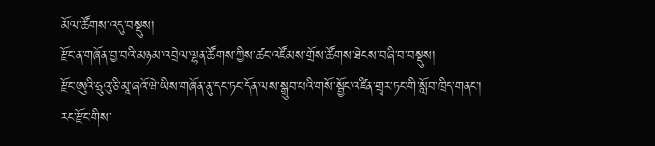མོལ་ཚོགས་འདུ་བསྡུས།
རྫོང་ན་གཞོན་བྱ་བའི་མཉམ་འབྲེལ་ལྷན་ཚོགས་ཀྱིས་ཚང་འཛོམས་གྲོས་ཚོགས་ཐེངས་བཞི་བ་བསྡུས།
རྫོང་ཨུའི་ཧྲུའུ་ཅི་མཱ་ཞའོ་ཝེ་ཡིས་གཞོན་ནུ་དང་ཏང་དོན་ལས་སྒྲུབ་པའི་གསོ་སྦྱོང་འཛིན་གྲྭར་ཏང་གི་སློབ་ཁྲིད་གནང་།
རང་རྫོང་གིས་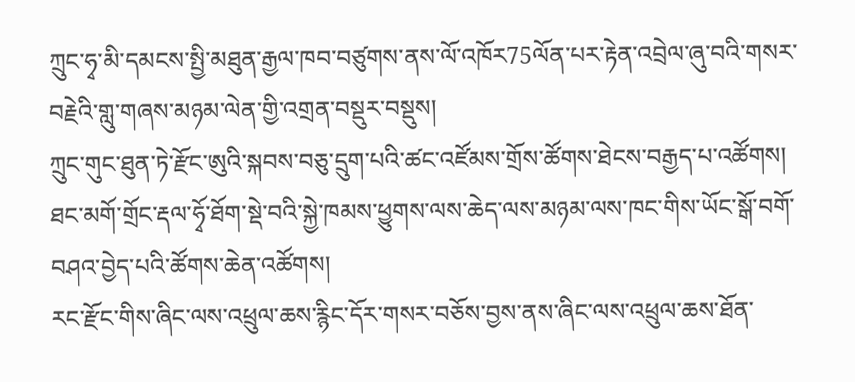ཀྲུང་ཧྭ་མི་དམངས་སྤྱི་མཐུན་རྒྱལ་ཁབ་བཙུགས་ནས་ལོ་འཁོར75ལོན་པར་རྟེན་འབྲེལ་ཞུ་བའི་གསར་བརྗེའི་གླུ་གཞས་མཉམ་ལེན་གྱི་འགྲན་བསྡུར་བསྡུས།
ཀྲུང་གུང་ཐུན་ཏེ་རྫོང་ཨུའི་སྐབས་བཅུ་དྲུག་པའི་ཚང་འཛོམས་གྲོས་ཚོགས་ཐེངས་བརྒྱད་པ་འཚོགས།
ཐང་མགོ་གྲོང་རྡལ་ཧྭོ་ཐོག་སྡེ་བའི་སྐྱེ་ཁམས་ཕྱུགས་ལས་ཆེད་ལས་མཉམ་ལས་ཁང་གིས་ཡོང་སྒོ་བགོ་བཤའ་བྱེད་པའི་ཚོགས་ཆེན་འཚོགས།
རང་རྫོང་གིས་ཞིང་ལས་འཕྲུལ་ཆས་རྙིང་དོར་གསར་བཅོས་བྱས་ནས་ཞིང་ལས་འཕྲུལ་ཆས་ཐོན་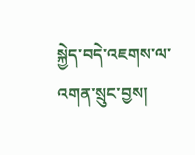སྐྱེད་བདེ་འཇགས་ལ་འགན་སྲུང་བྱས།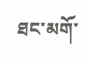ཐང་མགོ་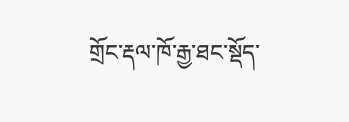གྲོང་རྡལ་ཁོ་རྒྱ་ཐང་སྡོད་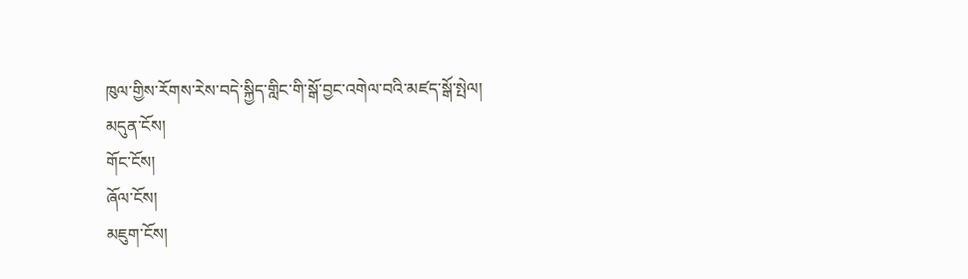ཁུལ་གྱིས་རོགས་རེས་བདེ་སྐྱིད་གླིང་གི་སྒོ་བྱང་འགེལ་བའི་མཛད་སྒོ་སྤེལ།
མདུན་ངོས།
གོང་ངོས།
ཞོལ་ངོས།
མཇུག་ངོས།